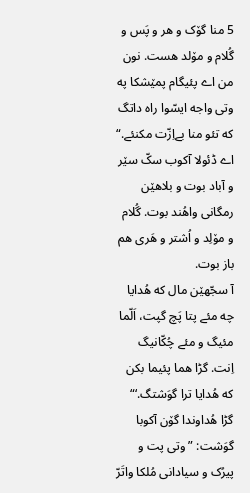5 منا گۆک و هر و پَس و گُلام و مۆلد هست. نون من اے پئیگام پمێشکا په وتی واجه ایسّوا راه داتگ که تئو منا بےاِزّت مکنئے.“
اے ڈئولا آکوب سکّ سێر و آباد بوت و بلاهێن رمگانی واهُند بوت. گُلام و مۆلِد و اُشتر و هَری هم باز بوت.
آ سجّهێن مال که هُدایا چه مئے پتا پَچ گپت، اَلّما مئیگ و مئے چُکّانیگ اِنت. گڑا هما پئیما بکن که هُدایا ترا گوَشتگ.‘“
گڑا هُداوندا گۆن آکوبا گوَشت: ”وتی پت و پیرُک و سیادانی مُلکا واتَرّ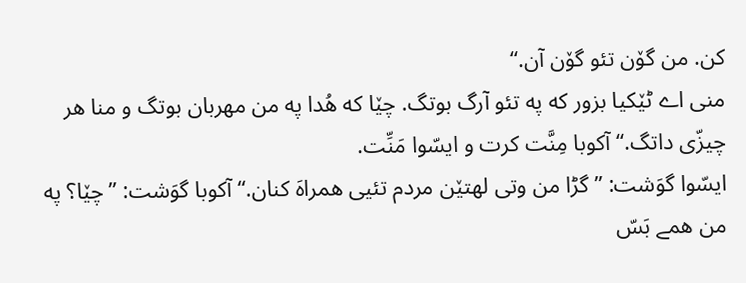کن. من گۆن تئو گۆن آن.“
منی اے ٹێکیا بزور که په تئو آرگ بوتگ. چێا که هُدا په من مهربان بوتگ و منا هر چیزّی داتگ.“ آکوبا مِنَّت کرت و ایسّوا مَنِّت.
ایسّوا گوَشت: ”گڑا من وتی لهتێن مردم تئیی همراهَ کنان.“ آکوبا گوَشت: ”چێا؟ په من همے بَسّ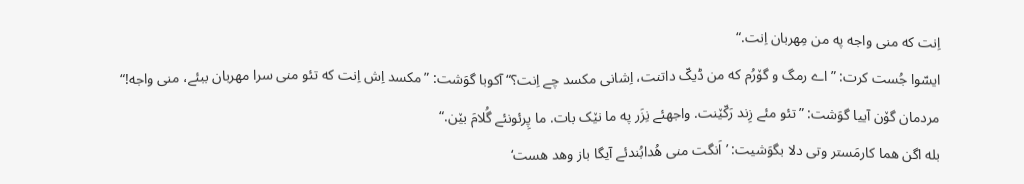اِنت که منی واجه په من مِهربان اِنت.“
ایسّوا جُست کرت: ”اے رمگ و گۆرُم که من ڈیکّ داتنت، اِشانی مکسد چے اِنت؟“ آکوبا گوَشت: ”مکسد اِش اِنت که تئو منی سرا مهربان ببئے، منی واجه!“
مردمان گۆن آییا گوَشت: ”تئو مئے زِند رَکّێنت. واجهئے نِزَر په ما نێک بات. ما پِرئونئے گُلامَ بێن.“
بله اگن هما کارمَستر وتی دلا بگوَشیت: ’اَنگت منی هُدابُندئے آیگا باز وهد هست‘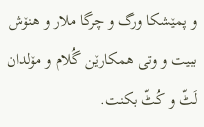و پمێشکا ورگ و چرگا ملار و هنۆش ببیت و وتی همکارێن گُلام و مۆلدان لَٹّ و کُٹّ بکنت.